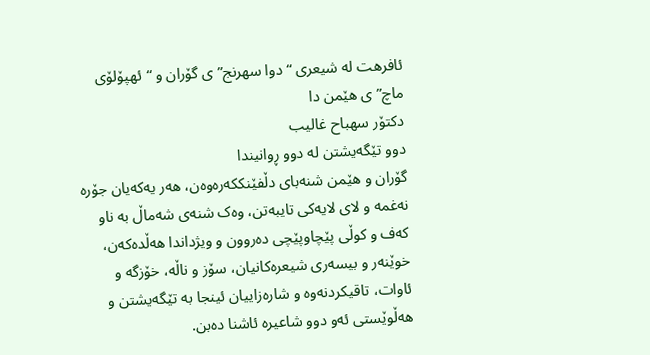ئافرهت له شیعری “دوا سهرنج”ی گۆران و “ئهپۆلۆی ماچ”ی هێمن دا
دكتۆر سهباح غالیب
دوو تێگەیشتن لە دوو ڕوانیندا
گۆران و هێمن شنەبای دڵفێنککەرەوەن، هەر یەکەیان جۆرە نەغمە و لای لایەکی تایبەتن، وەک شنەی شەماڵ بە ناو کەف و کوڵی پێچاوپێچی دەروون و ویژداندا هەڵدەکەن، خوێنەر و بیسەری شیعرەکانیان، سۆز و ناڵە، خۆزگە و ئاوات، تاقیکردنەوە و شارەزاییان ئینجا بە تێگەیشتن و هەڵوێستی ئەو دوو شاعیرە ئاشنا دەبن.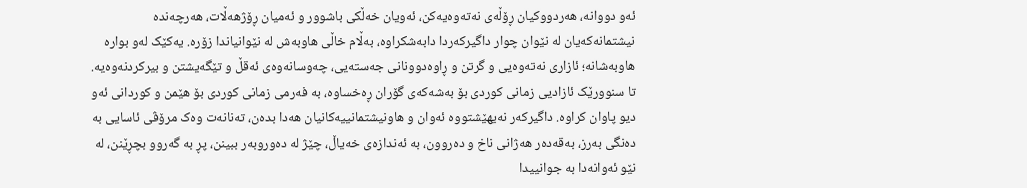ئەو دووانە، هەردووکیان ڕۆڵەی نەتەوەیەکن، ئەویان خەڵکی باشوور و ئەمیان ڕۆژهەڵات، هەرچەندە نیشتمانەکەیان لە نێوان چوار داگیرکەردا دابەشکراوە، بەڵام خاڵی هاوبەش لە نێوانیاندا زۆرە. یەکێک لەو بوارە هاوبەشانە؛ ئازاری نەتەوەیی و گرتن و ڕاوەدوونانی جەستەیی، چەوسانەوەی ئەقڵ و تێگەیشتن و بیرکردنەوەیە. تا سنوورێک ئازادیی زمانی کوردی بۆ بەشەکەی گۆران ڕەخساوە، بە فەرمی زمانی کوردی بۆ هێمن و کوردانی ئەو دیو پاوان کراوە. داگیرکەر نەیهێشتووە ئەوان و هاونیشتمانییەکانیان هەدا بدەن، تەنانەت وەک مرۆڤی ئاسایی بە دەنگی بەرز، بەقەدەر هەژانی ناخ و دەروون، بە ئەندازەی خەیاڵ، چێژ لە دەوروبەر ببینن، پڕ بە گەروو بچڕێنن، لە نێو ئەوانەدا بە جوانییدا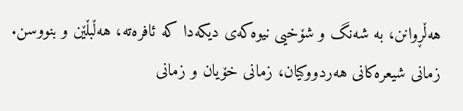هەڵڕوانن، بە شەنگ و شۆخیی نیوەکەی دیکەدا کە ئافرەتە، هەڵبڵێن و بنووسن.
زمانی شیعرەکانی هەردووکیان، زمانی خۆیان و زمانی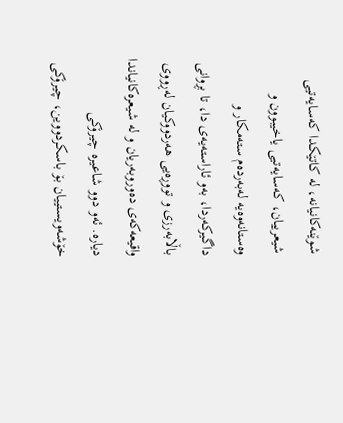شوێنەکانیانە، لە کاتێکدا کەسایەتیی شیعرییان، کەسایەتیی یاخیبوون و وەستانەوەیە لەبەردەم ستەمکار و داگیرکەردا، بەو ئاراستەیەی دا، تا بڕوانی باڵابەرزی و تووڕەیی هەردووکیان لەڕووی واقیعەکەی دەوروبەریان و لە شیعرەکانیاندا دیارە. ئەو دوو شاعیرە چیرۆکی خۆشەویستییان بۆ باسکردووین، چیرۆکی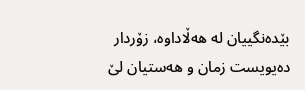بێدەنگییان لە هەڵاداوە، زۆردار دەیویست زمان و هەستیان لێ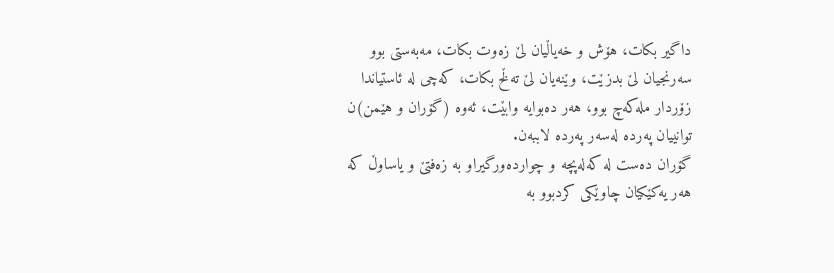داگیر بکات، هۆش و خەیاڵیان لێ زەوت بکات، مەبەستی بوو سەرنجیان لێ بدزێت، وێنەیان لێ تەڵخ بکات، کەچی لە ئاستیاندا زۆردار ملەکەچ بوو، هەر دەبوایە وابێت، ئەوە (گۆران و هێمن)ن توانییان پەردە لەسەر پەردە لاببەن.
گۆران دەست لە کەلەپچە و چواردەورگیراو بە زەفتێ و یاساوڵ کە هەر یەکێکیان چاوێکی کردبوو بە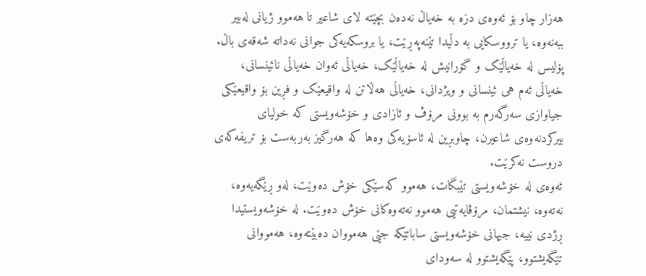هەزار چاو بۆ ئەوەی دزە بە خەیاڵ نەدەن بچێتە لای شاعیر تا هەموو ژیانی لەبیر ببەنەوە، یا ترووسکایی بە دڵیدا تێنەپەڕێت، یا بروسکەیەکی جوانی نەداتە شەقەی باڵ. پۆلیس لە خەیاڵێک و گۆرانیش لە خەیاڵێک، خەیاڵی ئەوان خەیاڵی نائینسانی، خەیاڵی ئەم هی ئینسانی و ویژدانی، خەیاڵی هەڵاتن لە واقیعێک و فڕین بۆ واقیعێکی جیاوازی سەرگەرم بە بوونی مرۆڤ و ئازادی و خۆشەویستی کە خولیای بیرکردنەوەی شاعیرن، چاوبڕین لە ئاسۆیەکی وەها کە هەرگیز بەربەست بۆ تریفەکەی دروست نەکرێت.
ئەوەی لە خۆشەویستی تێبگات، هەموو کەسێکی خۆش دەوێت، لەو ڕێگەیەوە، نەتەوە، نیشتمان، مرۆڤایەتیی هەموو نەتەوەکانی خۆش دەوێت. لە خۆشەویستیدا ڕژدی نییە، جیهانی خۆشەویستی ساباتێکە جێی هەمووان دەبێتەوە، هەمووانی تێگەیشتوو، پێگەیشتوو لە سەودای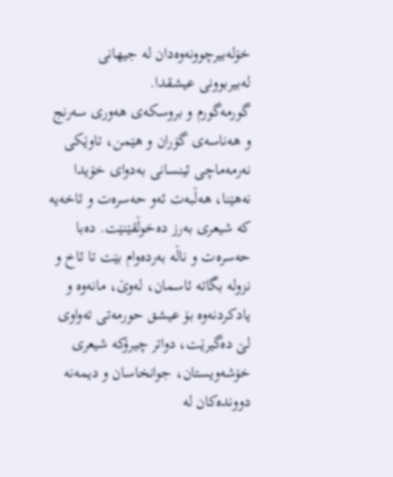خۆلەبیرچوونەوەدان لە جیهانی لەبیربوونی عیشقدا.
گورمەگورم و بروسکەی هەوری سەرنج و هەناسەی گۆران و هێمن، تاوێکی نەرمەماچی ئینسانی بەدوای خۆیدا نەهێنا، هەڵبەت ئەو حەسرەت و ئاخەیە کە شیعری بەرز دەخوڵقێنێت. دەبا حەسرەت و ناڵە بەردەوام بێت تا ئاخ و نزولە بگاتە ئاسمان، لەوێ، مانەوە و یادکردنەوە بۆ عیشق حورمەتی تەواوی لێ دەگیرێت، دواتر چیرۆکە شیعری خۆشەویستان، جوانخاسان و دیمەنە دووندەکان لە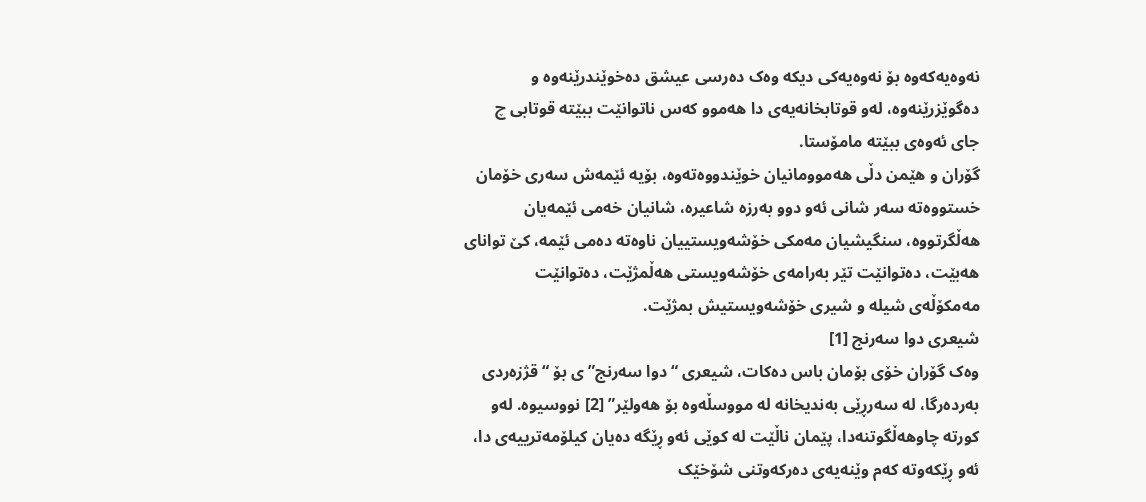نەوەیەکەوە بۆ نەوەیەکی دیکە وەک دەرسی عیشق دەخوێندرێنەوە و دەگوێزرێنەوە، لەو قوتابخانەیەی دا هەموو کەس ناتوانێت ببێتە قوتابی چ جای ئەوەی ببێتە مامۆستا.
گۆران و هێمن دڵی هەموومانیان خوێندووەتەوە، بۆیە ئێمەش سەری خۆمان خستووەتە سەر شانی ئەو دوو بەرزە شاعیرە، شانیان خەمی ئێمەیان هەڵگرتووە، سنگیشیان مەمکی خۆشەویستییان ناوەتە دەمی ئێمە، کێ توانای هەبێت، دەتوانێت تێر بەرامەی خۆشەویستی هەڵمژێت، دەتوانێت مەمکۆڵەی شیلە و شیری خۆشەویستیش بمژێت.
شیعری دوا سەرنج [1]
وەک گۆران خۆی بۆمان باس دەکات، شیعری “دوا سەرنج”ی بۆ “قژزەردی بەردەرگا، لە سەرڕێی بەندیخانە لە مووسڵەوە بۆ هەولێر” [2] نووسیوە. لەو کورتە چاوهەڵگوتنەدا، پێمان ناڵێت لە کوێی ئەو ڕێگە دەیان کیلۆمەترییەی دا، ئەو ڕێکەوتە کەم وێنەیەی دەرکەوتنی شۆخێک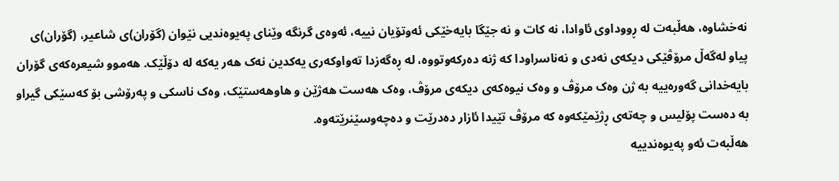نەخشاوە، هەڵبەت لە ڕووداوی ئاوادا، نە کات و نە جێگا بایەخێکی ئەوتۆیان نییە، ئەوەی گرنگە وێنای پەیوەندیی نێوان (گۆران)ی شاعیر، (گۆران)ی پیاو لەگەڵ مرۆڤێکی دیکەی نەدی و نەناسراودا کە ژنە دەرکەوتووە، لە ڕەگەزدا تەواوکەری یەکدین نەک هەر یەکە لە دۆڵێک. هەموو شیعرەکەی گۆران بایەخدانی گەورەییە بە ژن وەک مرۆڤ و وەک نیوەکەی دیکەی مرۆڤ، وەک هەست هەژێن و هاوهەستێک، وەک ناسکی و پەرۆشی بۆ کەسێکی گیراو بە دەست پۆلیس و چەتەی ڕژێمێکەوە کە مرۆڤ تێیدا ئازار دەدرێت و دەچەوسێنرێتەوە.
هەڵبەت ئەو پەیوەندییە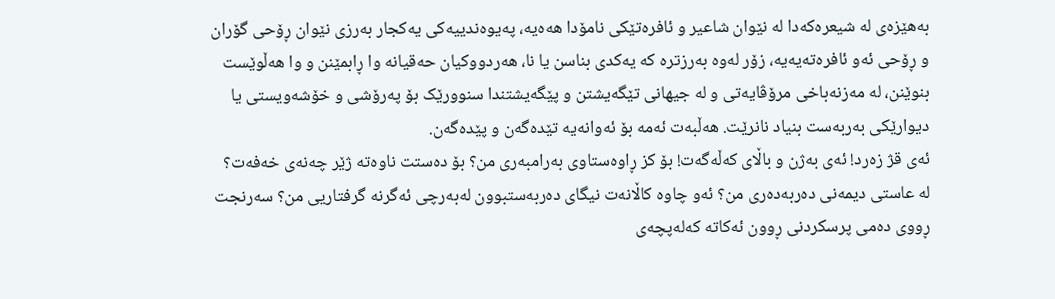بەهێزەی لە شیعرەکەدا لە نێوان شاعیر و ئافرەتێکی نامۆدا هەەیە، پەیوەندییەکی یەکجار بەرزی نێوان ڕۆحی گۆران و ڕۆحی ئەو ئافرەتەیەیە، زۆر لەوە بەرزترە کە یەکدی بناسن یا نا، هەردووکیان حەقیانە وا ڕابمێنن و وا هەڵوێست بنوێنن، لە مەزنەباخی مرۆڤایەتی و لە جیهانی تێگەیشتن و پێگەیشتندا سنوورێک بۆ پەرۆشی و خۆشەویستی یا دیوارێکی بەربەست بنیاد نانرێت. هەڵبەت ئەمە بۆ ئەوانەیە تێدەگەن و پێدەگەن.
ئەی قژ زەرد! ئەی بەژن و باڵای کەڵەگەت! بۆ کز ڕاوەستاوی بەرامبەری من؟ بۆ دەستت ناوەتە ژێر چەنەی خەفەت؟ لە عاستی دیمەنی دەربەدەری من؟ ئەو چاوە کاڵانەت نیگای دەربەستبوون لەبەرچی ئەگرنە گرفتاریی من؟ سەرنجت ڕووی دەمی پرسکردنی ڕوون ئەکاتە کەلەپچەی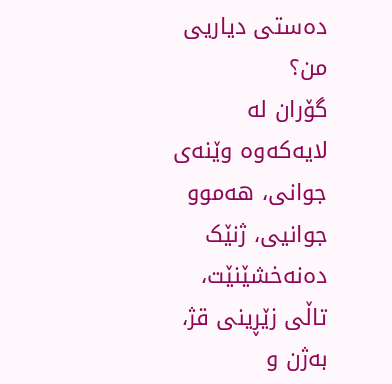دەستی دیاریی من؟
گۆران لە لایەکەوە وێنەی جوانی، هەموو جوانیی، ژنێک دەنەخشێنێت، تاڵی زێڕینی قژ، بەژن و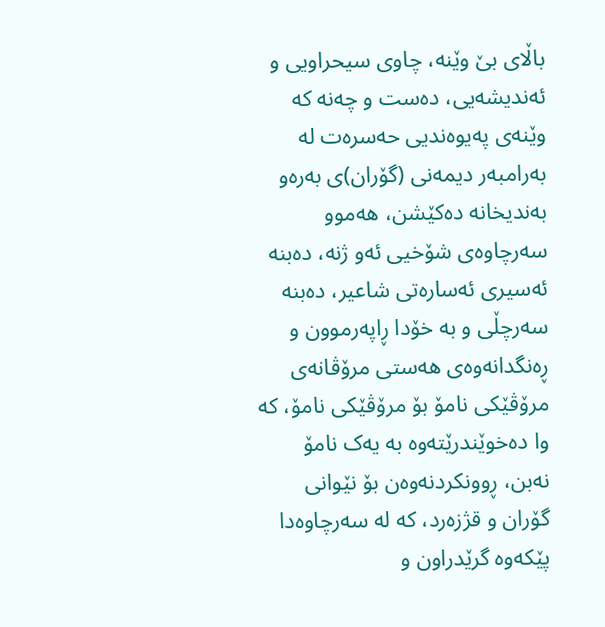باڵای بێ وێنە، چاوی سیحراویی و ئەندیشەیی، دەست و چەنە کە وێنەی پەیوەندیی حەسرەت لە بەرامبەر دیمەنی (گۆران)ی بەرەو بەندیخانە دەکێشن، هەموو سەرچاوەی شۆخیی ئەو ژنە، دەبنە ئەسیری ئەسارەتی شاعیر، دەبنە سەرچڵی و بە خۆدا ڕاپەرموون و ڕەنگدانەوەی هەستی مرۆڤانەی مرۆڤێکی نامۆ بۆ مرۆڤێکی نامۆ، کە وا دەخوێندرێتەوە بە یەک نامۆ نەبن، ڕوونکردنەوەن بۆ نێوانی گۆران و قژزەرد، کە لە سەرچاوەدا پێکەوە گرێدراون و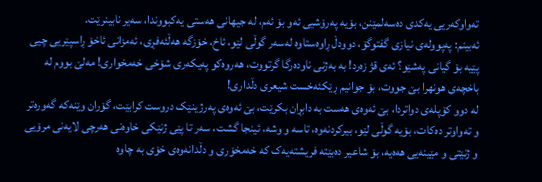تەواوکەریی یەکدی دەسەلمێنن، بۆیە پەرۆشیی ئەو بۆ ئەم، لە جیهانی هەستی یەکبووندا، سەیر نابینرێت.
ئەبینم: پەپوولەی نیازی گفتوگۆ، دوودڵ ڕاوەستاوە لەسەر گوڵی لێو، ئاخ، خۆزگە هەڵئەفڕی، ئەمزانی ئاخۆ ڕاسپێریی چیی پێیە بۆ گیانی پەشێو؟ ئەی قژ زەرد! بە بەژنی ناودەرگا گرتووت، هەروەکو پەیکەری شۆخی خەمخواری! مەلێ بووم لە باخچەی هونهرا بێ جووت، بۆ جوانیم ڕێکئەخست شیعری دڵداری!
لە دوو کۆپلەی دواتردا، بێ ئەوەی هەست بە دابڕان بکرێت، بێ ئەوەی پەرژینێک دروست کرابێت، گۆران وێنەکە گەورەتر و تەواوتر دەکات، بۆیە گوڵی لێو، بیرکردنەوە، تاسە و وشە، ئینجا گشت، سەر تا پێی ژنێکی خاوەنی هەرچی لایەنی مرۆیی و ژنێتی و مێینەیی هەەیە، بۆ شاعیر دەبێتە فریشتەیەک کە خەمخۆری و دڵدانەوەی خۆی بە چاوە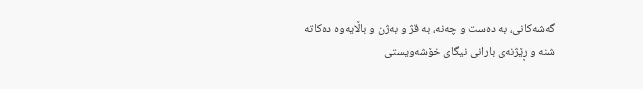گەشەکانی، بە دەست و چەنە، بە قژ و بەژن و باڵایەوە دەکاتە شنە و ڕێژنەی بارانی نیگای خۆشەویستی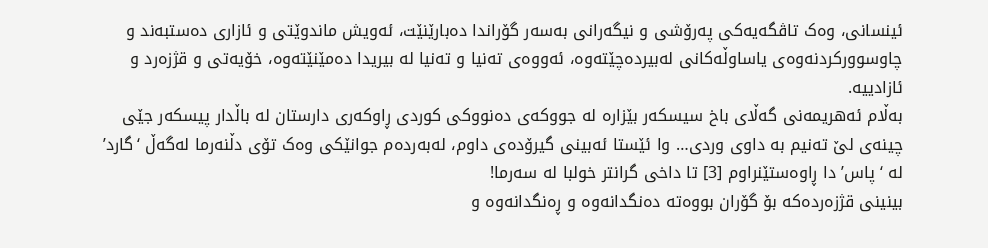ئینسانی، وەک تاڤگەیەکی پەرۆشی و نیگەرانی بەسەر گۆراندا دەبارێنێت، ئەویش ماندوێتی و ئازاری دەستبەند و چاوسوورکردنەوەی یاساوڵەکانی لەبیردەچێتەوە، ئەووەی تەنیا و تەنیا لە بیریدا دەمێنێتەوە، خۆیەتی و قژزەرد و ئازادییە.
بەڵام ئەهریمەنی گەڵای باخ سیسکەر بێزارە لە جووکەی دەنووکی کوردی ڕاوکەری دارستان لە باڵدار پیسکەر جێی چینەی لێ تەنیم بە داوی وردی… وا ئێستا ئەبینی گیرۆدەی داوم، لەبەردەم جوانێکی وەک تۆی دڵنەرما لەگەڵ ‘گارد’ لە ‘پاس’دا ڕاوەستێنراوم [3] تا داخی گرانتر خولبا لە سەرما!
بینینی قژزەردەکە بۆ گۆران بووەتە دەنگدانەوە و ڕەنگدانەوە و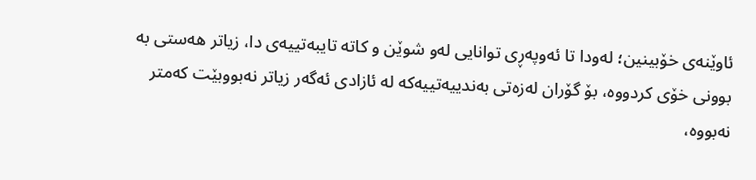ئاوێنەی خۆبینین؛ لەودا تا ئەوپەڕی توانایی لەو شوێن و کاتە تایبەتییەی دا، زیاتر هەستی بە بوونی خۆی کردووە، بۆ گۆران لەزەتی بەندییەتییەکە لە ئازادی ئەگەر زیاتر نەبووبێت کەمتر نەبووە،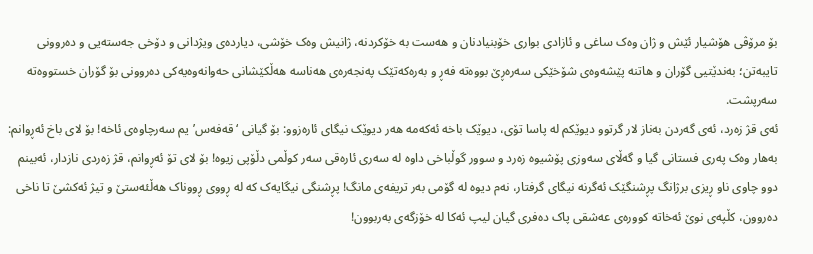بۆ مرۆڤی هۆشیار ئێش و ژان وەک ساغی و ئازادی بواری خۆبنیادنان و هەست بە خۆکردنە، ژانیش وەک خۆشی، دیاردەی ویژدانی و دۆخی جەستەیی و دەروونی تایبەتن؛ بەندێتیی گۆران و هاتنە پێشەوەی شۆخێکی سەرەڕێ بووەتە فەڕ و بەرەکەتێک پەنجەرەی هەناسە هەڵکێشانی حەوانەوەیەکی دەروونی بۆ گۆران خستووەتە سەرپشت.
ئەی قژ زەرد، ئەی گەردن بەناز لار گرتوو دیوێکم لە پاسا تۆی، دیوێک باخە ئەکەمە هەر دیوێک نیگای ئارەزوو: بۆ گیانی ‘قەفەس’یم سەرچاوەی ئاخە! بۆ لای باخ ئەڕوانم: بەهار وەک پەری فستانی گیا و گەڵای سەوزی پۆشیوە زەرد و سوور گوڵباخی داوە لە سەری ئارەقی سەر کوڵمی دڵۆپی زیوە! بۆ لای تۆ ئەڕوانم، قژ زەردی نازدار، ئەبینم دوو چاوی ناو ڕیزی برژانگ پڕشنگێک ئەگرنە نیگای گرفتار، نەم دیوە لە گۆمی بەر تریفەی مانگ! پڕشنگی نیگایەک کە لە ڕووی ڕووناک هەڵئەستێ و تیژ ئەکشێ تا ناخی دەروون، کڵپەی نوێ ئەخاتە کوورەی عەشقی پاک دەفری گیان لیپ ئەکا لە خۆزگەی بەربوون!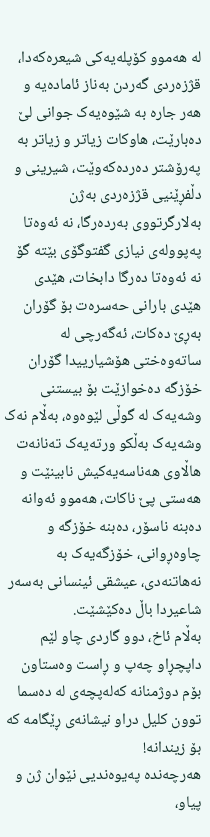لە هەموو کۆپلەیەکی شیعرەکەدا، قژزەردی گەردن بەناز ئامادەیە و هەر جارە بە شێوەیەک جوانی لێ دەبارێت، هاوکات زیاتر و زیاتر بە پەرۆشتر دەردەکەوێت، شیرینی و دڵفڕێنیی قژزەردی بەژن بەلارگرتووی بەردەرگا، نە ئەوەتا پەپوولەی نیازی گفتوگۆی بێتە گۆ نە ئەوەتا دەرگا دابخات، هێدی هێدی بارانی حەسرەت بۆ گۆران بەڕێ دەکات، ئەگەرچی لە ساتەوەختی هۆشیارییدا گۆران خۆزگە دەخوازێت بۆ بیستنی وشەیەک لە گوڵی لێوەوە، بەڵام نەک وشەیەک بەڵکو ورتەیەک تەنانەت هاڵاوی هەناسەیەکیش نابینێت و هەستی پێ ناکات، هەموو ئەوانە دەبنە ناسۆر، دەبنە خۆزگە و چاوەڕوانی، خۆزگەیەک بە نەهاتنەدی، عیشقی ئینسانی بەسەر شاعیردا باڵ دەکێشێت.
بەڵام ئاخ، دوو گاردی چاو لێم داپچڕاو چەپ و ڕاست وەستاون بۆم دوژمنانە کەلەپچەی لە دەسما توون کلیل دراو نیشانەی ڕێگامە کە بۆ زیندانە!
هەرچەندە پەیوەندیی نێوان ژن و پیاو،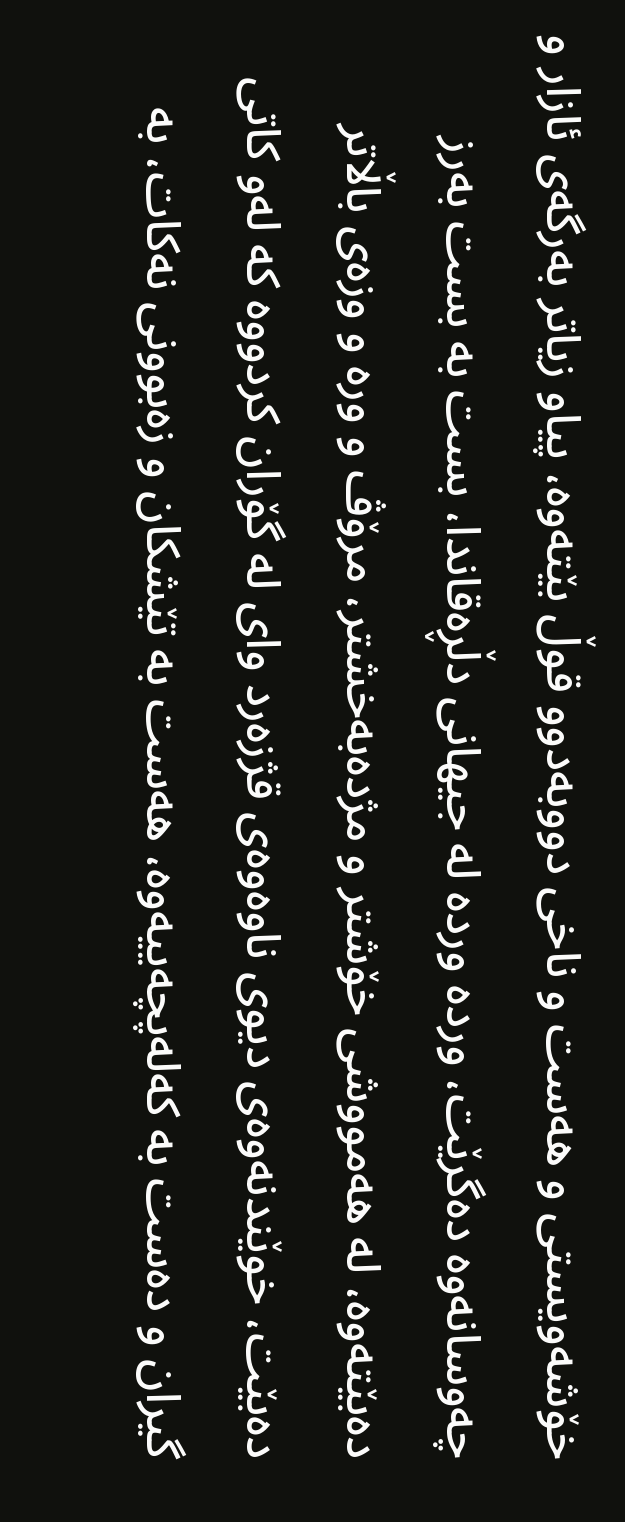خۆشەویستی و هەست و ناخی دووبەدوو قوڵ بێتەوە، پیاو زیاتر بەرگەی ئازار و چەوسانەوە دەگرێت، وردە وردە لە جیهانی دڵڕەقاندا، بست بە بست بەرز دەبێتەوە، لە هەمووشی خۆشتر و مژدەبەخشتر، مرۆڤ و ورە و وزەی باڵاتر دەبێت، خوێندنەوەی دیوی ناوەوەی قژزەرد وای لە گۆران کردووە کە لەو کاتی گیران و دەست بە کەلەپچەییەوە، هەست بە تێشکان و زەبوونی نەکات، بە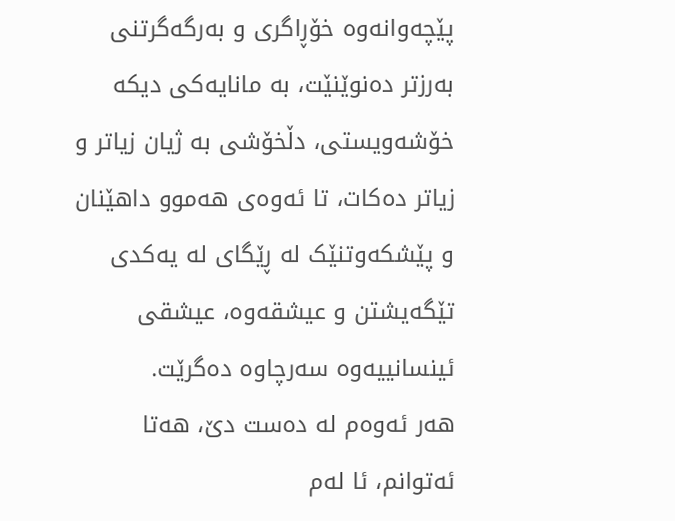پێچەوانەوە خۆڕاگری و بەرگەگرتنی بەرزتر دەنوێنێت، بە مانایەکی دیکە خۆشەویستی، دڵخۆشی بە ژیان زیاتر و زیاتر دەکات، تا ئەوەی هەموو داهێنان و پێشکەوتنێک لە ڕێگای لە یەکدی تێگەیشتن و عیشقەوە، عیشقی ئینسانییەوە سەرچاوە دەگرێت.
هەر ئەوەم لە دەست دێ، هەتا ئەتوانم، ئا لەم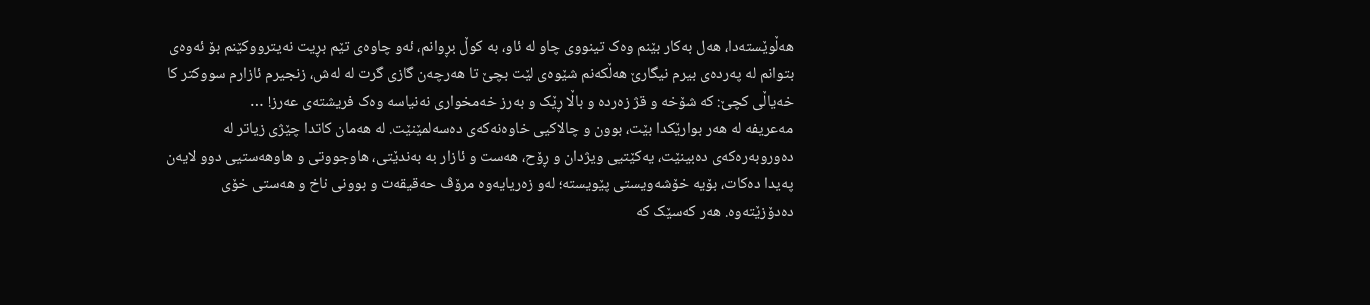هەڵوێستەدا، هەل بەکار بێنم وەک تینووی چاو لە ئاو، بە کوڵ بڕوانم، ئەو چاوەی تێم بڕیت نەیترووکێنم بۆ ئەوەی بتوانم لە پەردەی بیرم نیگارێ هەڵکەنم شێوەی لێت بچێ تا هەرچەن گازی گرت لە لەش، زنجیرم ئازارم سووکتر کا خەیاڵی کچێ: کە شۆخە و قژ زەردە و باڵا ڕێک و بەرز خەمخواری نەنیاسە وەک فریشتەی عەرز! …
مەعریفە لە هەر بوارێکدا بێت، بوون و چالاکیی خاوەنەکەی دەسەلمێنێت. لە هەمان کاتدا چێژی زیاتر لە دەوروبەرەکەی دەبینێت، یەکێتیی ویژدان و ڕۆح، هەست و ئازار بە بەندێتی، هاوجووتی و هاوهەستیی دوو لایەن پەیدا دەکات، بۆیە خۆشەویستی پێویستە؛ لەو زەریایەوە مرۆڤ حەقیقەت و بوونی ناخ و هەستی خۆی دەدۆزێتەوە. هەر کەسێک کە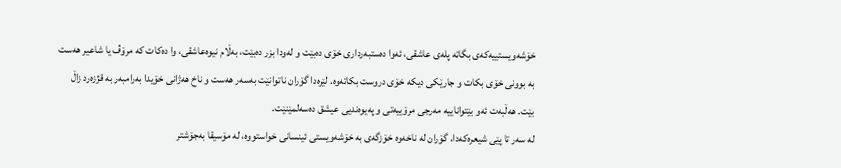خۆشەویستییەکەی بگاتە پلەی عاشقی، ئەوا دەستبەرداری خۆی دەبێت و لەودا بزر دەبێت، بەڵام نیوەعاشقی، وا دەکات کە مرۆڤ یا شاعیر هەست بە بوونی خۆی بکات و جارێکی دیکە خۆی دروست بکاتەوە. لێرەدا گۆران ناتوانێت بەسەر هەست و ناخ هەژانی خۆیدا بەرامبەر بە قژزەرد زاڵ بێت. هەڵبەت ئەو بێتواناییە مەرجی مرۆییەتی و پەیوەندیی عیشق دەسەلمێنێت.
لە سەر تا پێی شیعرەکەدا، گۆران لە ناخەوە خۆزگەی بە خۆشەویستی ئینسانی خواستووە، لە مۆسیقا بەجۆشتر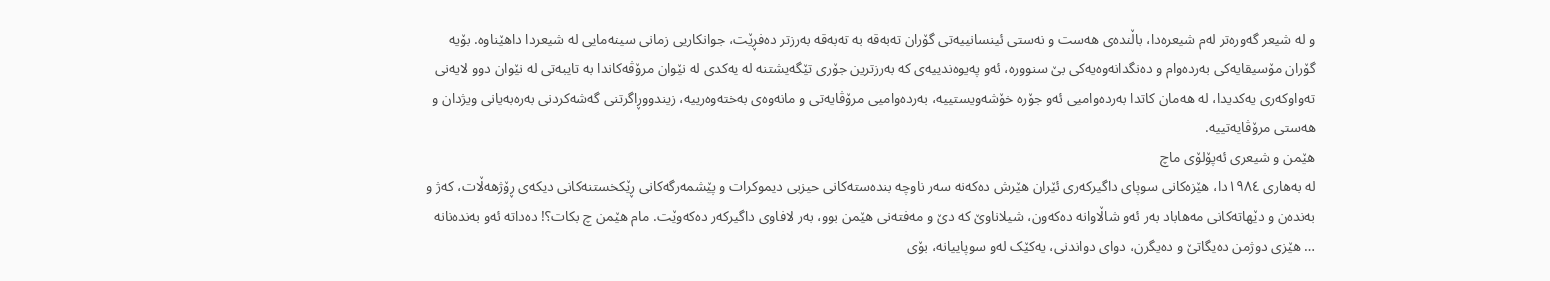و لە شیعر گەورەتر لەم شیعرەدا، باڵندەی هەست و نەستی ئینسانییەتی گۆران تەبەقە بە تەبەقە بەرزتر دەفڕێت، جوانکاریی زمانی سینەمایی لە شیعردا داهێناوە. بۆیە گۆران مۆسیقایەکی بەردەوام و دەنگدانەوەیەکی بێ سنوورە، ئەو پەیوەندییەی کە بەرزترین جۆری تێگەیشتنە لە یەکدی لە نێوان مرۆڤەکاندا بە تایبەتی لە نێوان دوو لایەنی تەواوکەری یەکدیدا، لە هەمان کاتدا بەردەوامیی ئەو جۆرە خۆشەویستییە، بەردەوامیی مرۆڤایەتی و مانەوەی بەختەوەرییە، زیندووڕاگرتنی گەشەکردنی بەرەبەیانی ویژدان و هەستی مرۆڤایەتییە.
هێمن و شیعری ئەپۆلۆی ماچ
لە بەهاری ١٩٨٤دا، هێزەکانی سوپای داگیرکەری ئێران هێرش دەکەنە سەر ناوچە بندەستەکانی حیزبی دیموکرات و پێشمەرگەکانی ڕێکخستنەکانی دیکەی ڕۆژهەڵات، کەژ و بەندەن و دێهاتەکانی مەهاباد بەر ئەو شاڵاوانە دەکەون، شیلاناوێ کە دێ و مەفتەنی هێمن بوو، بەر لافاوی داگیرکەر دەکەوێت. مام هێمن چ بکات؟! دەداتە ئەو بەندەنانە … هێزی دوژمن دەیگاتێ و دەیگرن، دوای دواندنی، یەکێک لەو سوپاییانە، بۆی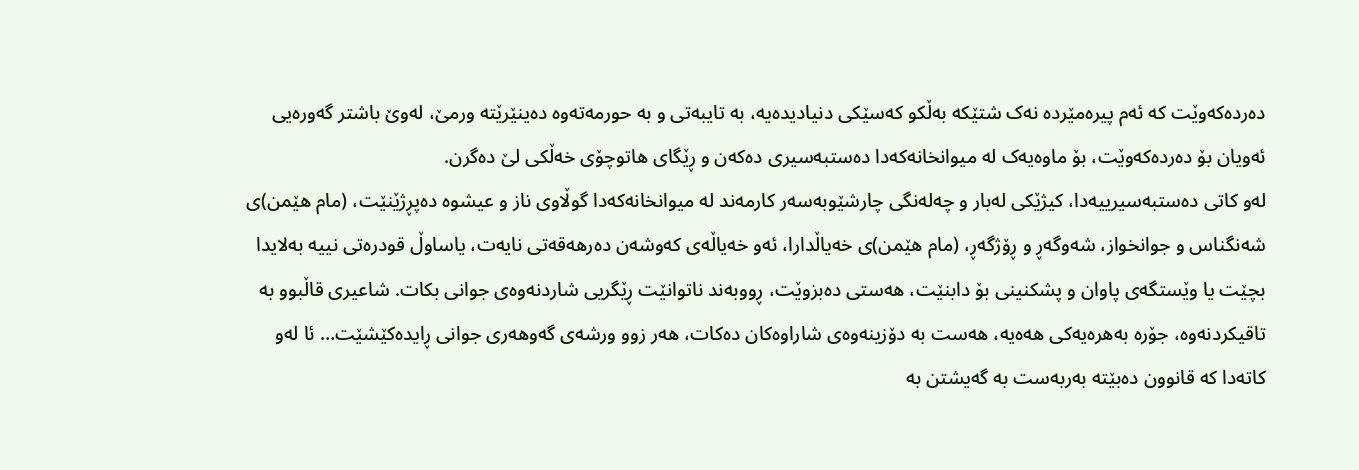دەردەکەوێت کە ئەم پیرەمێردە نەک شتێکە بەڵکو کەسێکی دنیادیدەیە، بە تایبەتی و بە حورمەتەوە دەینێرێتە ورمێ، لەوێ باشتر گەورەیی ئەویان بۆ دەردەکەوێت، بۆ ماوەیەک لە میوانخانەکەدا دەستبەسیری دەکەن و ڕێگای هاتوچۆی خەڵکی لێ دەگرن.
لەو کاتی دەستبەسیرییەدا، کیژێکی لەبار و چەلەنگی چارشێوبەسەر کارمەند لە میوانخانەکەدا گوڵاوی ناز و عیشوە دەپڕژێنێت، (مام هێمن)ی شەنگناس و جوانخواز، شەوگەڕ و ڕۆژگەڕ، (مام هێمن)ی خەیاڵدارا، ئەو خەیاڵەی کەوشەن دەرهەقەتی نایەت، یاساوڵ قودرەتی نییە بەلایدا بچێت یا وێستگەی پاوان و پشکنینی بۆ دابنێت، هەستی دەبزوێت، ڕووبەند ناتوانێت ڕێگریی شاردنەوەی جوانی بکات. شاعیری قاڵبوو بە تاقیکردنەوە، جۆرە بەهرەیەکی هەەیە، هەست بە دۆزینەوەی شاراوەکان دەکات، هەر زوو ورشەی گەوهەری جوانی ڕایدەکێشێت… ئا لەو کاتەدا کە قانوون دەبێتە بەربەست بە گەیشتن بە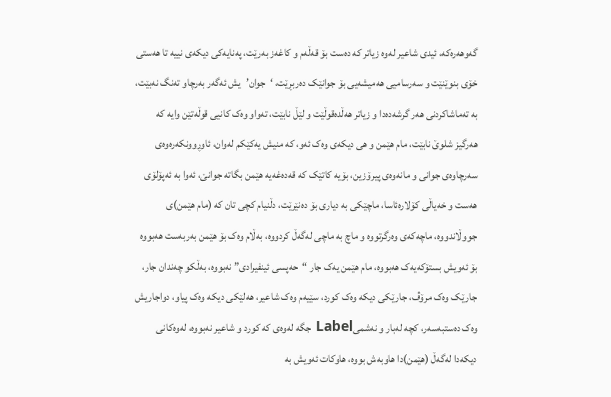گەوهەرەکە، ئیدی شاعیر لەوە زیاتر کە دەست بۆ قەڵەم و کاغەز بەرێت، پەنایەکی دیکەی نییە تا هەستی خۆی بنوێنێت و سەرسامیی هەمیشەیی بۆ جوانێک دەربڕێت، ‘جوان’یش ئەگەر بەرچاو تەنگ نەبێت، بە تەماشاکردنی هەر گرشەدەدا و زیاتر هەڵدەقوڵێت و لێڵ نابێت، تەواو وەک کانیی قوڵەتێن وایە کە هەرگیز شلوێ نابێت، مام هێمن و هی دیکەی وەک ئەو، کە منیش یەکێکم لەوان، ئاوڕوونکەرەوەی سەرچاوەی جوانی و مانەوەی پیرۆزین، بۆیە کاتێک کە قەدەغەیە هێمن بگاتە جوانێ، ئەوا بە ئەپۆلۆی هەست و خەیاڵی کۆلارەئاسا، ماچێکی بە دیاری بۆ دەنێرێت، دڵنیام کچی تان کە (مام هێمن)ی جووڵاندووە، ماچەکەی وەرگرتووە و ماچ بە ماچی لەگەڵ کردووە، بەڵام وەک بۆ هێمن بەربەست هەبووە بۆ ئەویش بستۆکەیەک هەبووە، مام هێمن یەک جار “حەپسی ئینفیرادی” نەبووە، بەڵکو چەندان جار، جارێک وەک مرۆڤ، جارێکی دیکە وەک کورد، سێیەم وەک شاعیر، هەلێکی دیکە وەک پیاو، دواجاریش وەک دەستبەسەر، کچە لەبار و نەشمیLabel جگە لەوەی کە کورد و شاعیر نەبووە، لەوەکانی دیکەدا لەگەڵ (هێمن)دا هاوبەش بووە، هاوکات ئەویش بە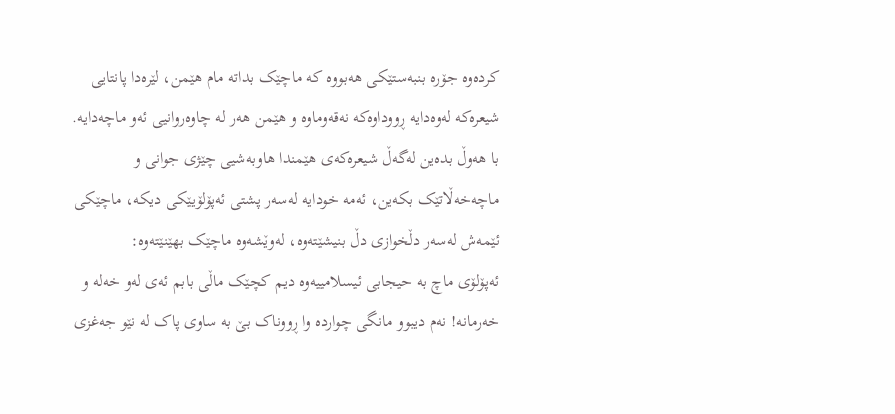کردەوە جۆرە بنبەستێکی هەبووە کە ماچێک بداتە مام هێمن، لێرەدا پانتایی شیعرەکە لەوەدایە ڕووداوەکە نەقەوماوە و هێمن هەر لە چاوەروانیی ئەو ماچەدایە.
با هەوڵ بدەین لەگەڵ شیعرەکەی هێمندا هاوبەشیی چێژی جوانی و ماچەخەڵاتێک بکەین، ئەمە خودایە لەسەر پشتی ئەپۆلۆیێکی دیکە، ماچێکی ئێمەش لەسەر دڵخوازی دڵ بنیشێتەوە، لەوێشەوە ماچێک بهێنێتەوە:
ئەپۆلۆی ماچ بە حیجابی ئیسلامییەوە دیم کچێک ماڵی بابم ئەی لەو خەلە و خەرمانە! نەم دیبوو مانگی چواردە وا ڕووناک بێ بە ساوی پاک لە نێو جەغزی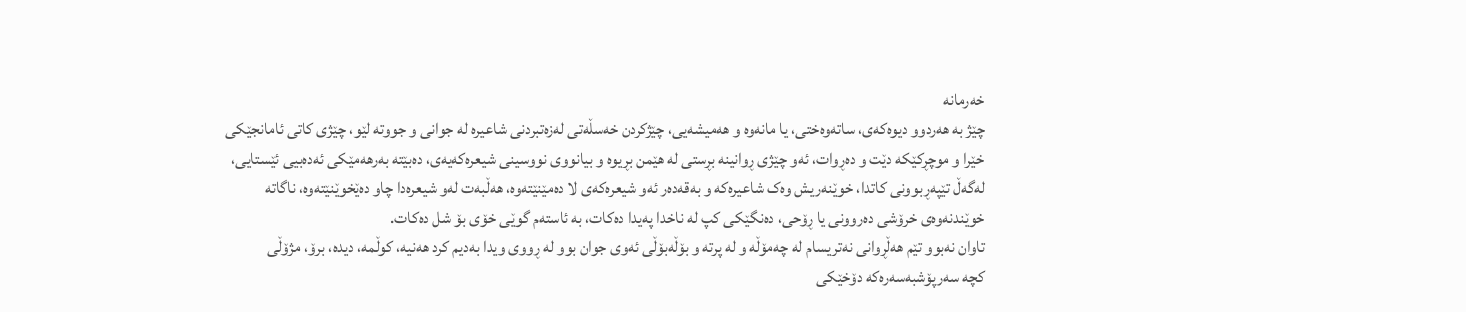خەرمانە
چێژ بە هەردوو دیوەکەی، ساتەوەختی، یا مانەوە و هەمیشەیی، چێژکردن خەسڵەتی لەزەتبردنی شاعیرە لە جوانی و جووتە لێو، چێژی کاتی ئامانجێکی خێرا و موچڕکێکە دێت و دەڕوات، ئەو چێژی ڕوانینە بڕستی لە هێمن بڕیوە و بیانووی نووسینی شیعرەکەیەی، دەبێتە بەرهەمێکی ئەدەبیی ئێستایی، لەگەڵ تێپەڕبوونی کاتدا، خوێنەریش وەک شاعیرەکە و بەقەدەر ئەو شیعرەکەی لا دەمێنێتەوە، هەڵبەت لەو شیعرەدا چاو دەێخوێنێتەوە، ناگاتە خوێندنەوەی خرۆشی دەروونی یا ڕۆحی، دەنگێکی کپ لە ناخدا پەیدا دەکات، بە ئاستەم گوێی خۆی بۆ شل دەکات.
تاوان نەبوو تێم هەڵڕوانی نەتریسام لە چەمۆڵە و لە پرته و بۆڵەبۆڵی ئەوی جوان بوو لە ڕووی ویدا بەدیم کرد هەنیە، کوڵمه، دیدە، برۆ، مژۆڵی
کچە سەرپۆشبەسەرەکە دۆخێکی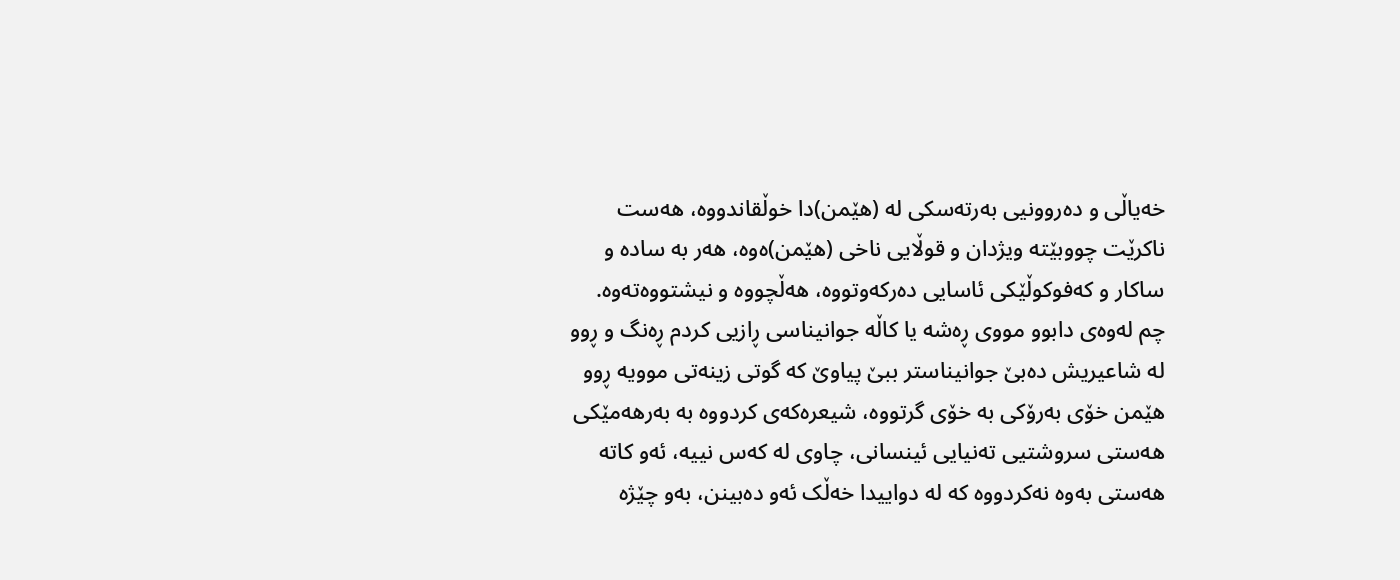خەیاڵی و دەروونیی بەرتەسکی لە (هێمن)دا خوڵقاندووە، هەست ناکرێت چووبێتە ویژدان و قوڵایی ناخی (هێمن)ەوە، هەر بە سادە و ساکار و کەفوکوڵێکی ئاسایی دەرکەوتووە، هەڵچووە و نیشتووەتەوە.
چم لەوەی دابوو مووی ڕەشە یا کاڵە جوانیناسی ڕازیی کردم ڕەنگ و ڕوو لە شاعیریش دەبێ جوانیناستر ببێ پیاوێ کە گوتی زینەتی موویە ڕوو
هێمن خۆی بەرۆکی بە خۆی گرتووە، شیعرەکەی کردووە بە بەرهەمێکی هەستی سروشتیی تەنیایی ئینسانی، چاوی لە کەس نییە، ئەو کاتە هەستی بەوە نەکردووە کە لە دواییدا خەڵک ئەو دەبینن، بەو چێژە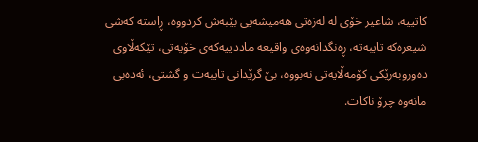کاتییە، شاعیر خۆی لە لەزەتی هەمیشەیی بێبەش کردووە، ڕاستە کەشی شیعرەکە تایبەتە، ڕەنگدانەوەی واقیعە ماددییەکەی خۆیەتی، تێکەڵاوی دەوروبەرێکی کۆمەڵایەتی نەبووە، بێ گرێدانی تایبەت و گشتی، ئەدەبی مانەوە چرۆ ناکات.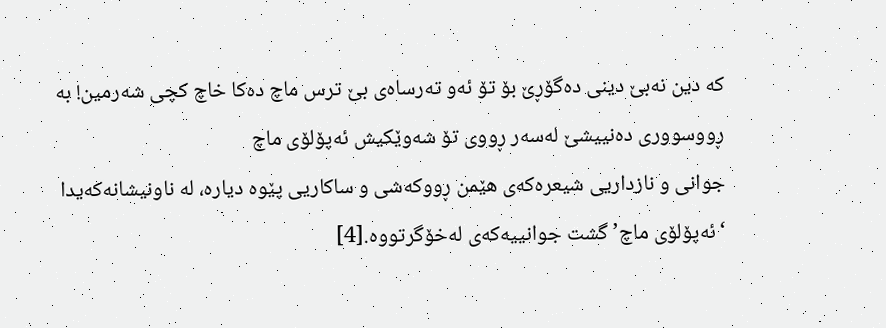کە دین نەبێ دینی دەگۆڕێ بۆ تۆ ئەو تەرساەی بێ ترس ماچ دەکا خاچ کچی شەرمین! بە ڕووسووری دەنییشێ لەسەر ڕووی تۆ شەوێکیش ئەپۆلۆی ماچ
جوانی و نازداریی شیعرەکەی هێمن ڕووکەشی و ساکاریی پێوە دیارە، لە ناونیشانەکەیدا ‘ئەپۆلۆی ماچ’ گشت جوانییەکەی لەخۆگرتووە.[4]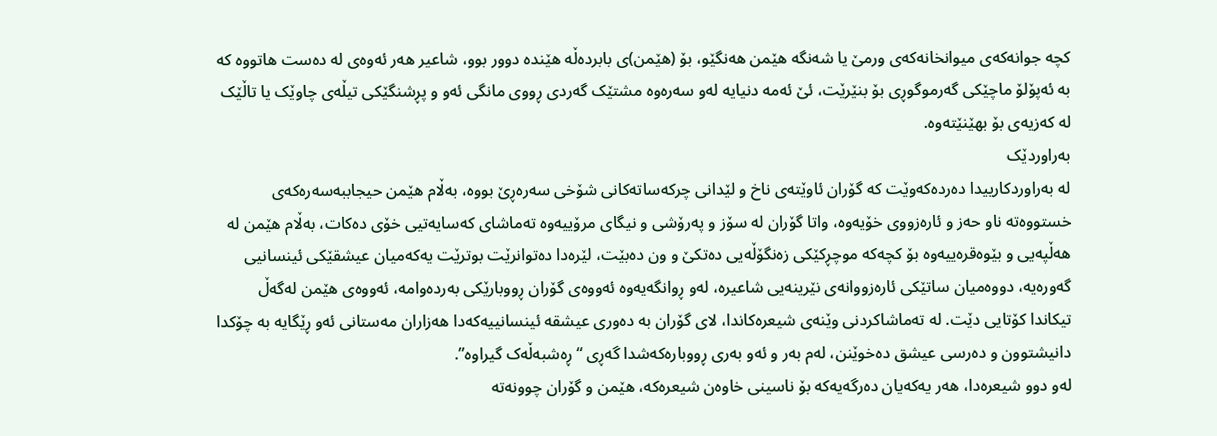کچە جوانەکەی میوانخانەکەی ورمێ یا شەنگە هێمن هەنگێو، بۆ (هێمن)ی بابردەڵە هێندە دوور بوو، شاعیر هەر ئەوەی لە دەست هاتووە کە بە ئەپۆلۆ ماچێکی گەرموگوڕی بۆ بنێرێت، ئێ ئەمە دنیایە لەو سەرەوە مشتێک گەردی ڕووی مانگی ئەو و پڕشنگێکی تیڵەی چاوێک یا تاڵێک لە کەزیەی بۆ بهێنێتەوە.
بەراوردێک
لە بەراوردکارییدا دەردەکەوێت کە گۆران ئاوێتەی ناخ و لێدانی چرکەساتەکانی شۆخی سەرەڕێ بووە، بەڵام هێمن حیجاببەسەرەکەی خستووەتە ناو حەز و ئارەزووی خۆیەوە، واتا گۆران لە سۆز و پەرۆشی و نیگای مرۆییەوە تەماشای کەسایەتیی خۆی دەکات، بەڵام هێمن لە هەڵپەیی و بێوەقرەییەوە بۆ کچەکە موچڕکێکی زەنگۆڵەیی دەتکێ و ون دەبێت، لێرەدا دەتوانرێت بوترێت یەکەمیان عیشقێکی ئینسانیی گەورەیە، دووەمیان ساتێکی ئارەزووانەی نێرینەیی شاعیرە، لەو ڕوانگەیەوە ئەووەی گۆران ڕووبارێکی بەردەوامە، ئەووەی هێمن لەگەڵ تیکاندا کۆتایی دێت. لە تەماشاکردنی وێنەی شیعرەکاندا، لای گۆران بە دەوری عیشقە ئینسانییەکەدا هەزاران مەستانی ئەو ڕێگایە بە چۆکدا دانیشتوون و دەرسی عیشق دەخوێنن، لەم بەر و ئەو بەری ڕووبارەکەشدا گەڕی “ڕەشبەڵەک گیراوە”.
لەو دوو شیعرەدا، هەر یەکەیان دەرگەیەکە بۆ ناسینی خاوەن شیعرەکە، هێمن و گۆران چوونەتە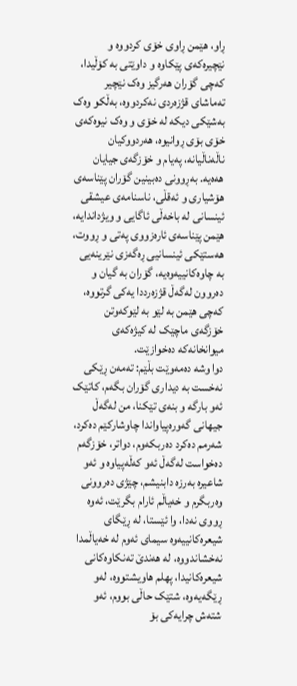ڕاو، هێمن ڕاوی خۆی کردووە و نێچیرەکەی پێکاوە و داوێتی بە کۆڵیدا، کەچی گۆران هەرگیز وەک نێچیر تەماشای قژزەردی نەکردووە، بەڵکو وەک بەشێکی دیکە لە خۆی و وەک نیوەکەی خۆی بۆی ڕوانیوە، هەردووکیان ناڵەناڵیانە، پەیام و خۆزگەی جیایان هەەیە. بەڕوونی دەبینین گۆران پێناسەی هۆشیاری و ئەقڵی، ناسنامەی عیشقی ئینسانی لە باخەڵی ئاگایی و ویژداندایە، هێمن پێناسەی ئارەزووی پەتی و ڕووت، هەستێکی ئینسانیی ڕەگەزی نێرینەیی بە چاوەکانییەوەیە، گۆران بە گیان و دەروون لەگەڵ قژزەرددا یەکی گرتووە، کەچی هێمن بە لێو بە لێوکەوتن خۆزگەی ماچێک لە کیژەکەی میوانخانەکە دەخوازێت.
دوا وشە دەمەوێت بڵێم: تەمەن ڕێکی نەخست بە دیداری گۆران بگەم، کاتێک ئەو بارگە و بنەی تێکنا، من لەگەڵ جیهانی گەورەپیاواندا چاوشارکێم دەکرد، شەرمم دەکرد دەربکەوم، دواتر، خۆزگەم دەخواست لەگەڵ ئەو کەڵەپیاوە و ئەو شاعیرە بەرزە دابنیشم، چێژی دەروونی وەربگرم و خەیاڵم ئارام بگرێت، ئەوە ڕووی نەدا، وا ئێستا، لە ڕێگای شیعرەکانییەوە سیمای ئەوم لە خەیاڵمدا نەخشاندووە، لە هەندێ تەنکاوەکانی شیعرەکانیدا، پهلم هاویشتووە، لەو ڕێگەیەوە، شتێک حاڵی بووم، ئەو شتەش چرایەکی بۆ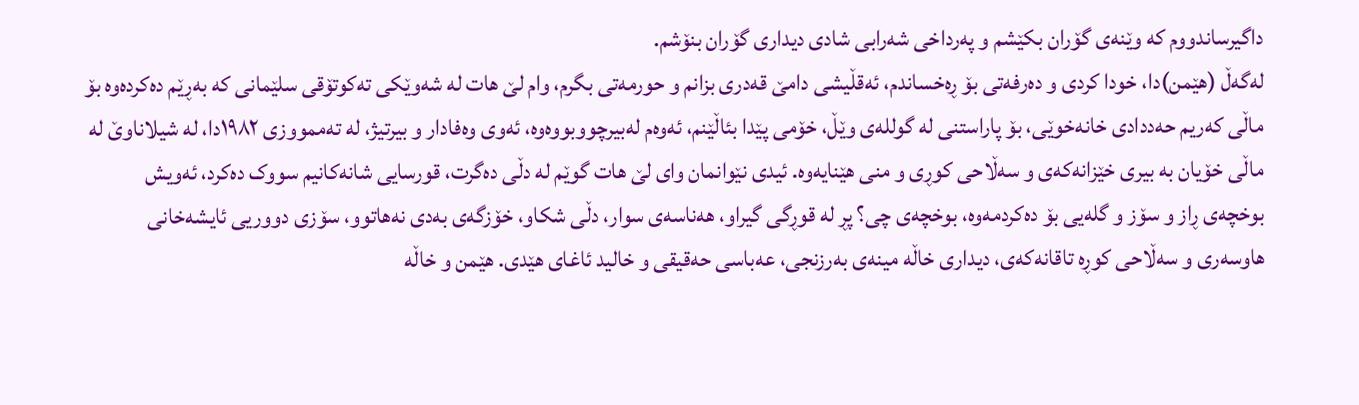داگیرساندووم کە وێنەی گۆران بکێشم و پەرداخی شەرابی شادی دیداری گۆران بنۆشم.
لەگەڵ (هێمن)دا، خودا کردی و دەرفەتی بۆ ڕەخساندم، ئەقڵیشی دامێ قەدری بزانم و حورمەتی بگرم، وام لێ هات لە شەوێکی تەکوتۆقی سلێمانی کە بەڕێم دەکردەوە بۆ ماڵی کەریم حەددادی خانەخوێی، بۆ پاراستنی لە گوللەی وێڵ، خۆمی پێدا بئاڵێنم، ئەوەم لەبیرچووبووەوە، ئەوی وەفادار و بیرتیژ، لە تەممووزی ١٩٨٢دا، لە شیلاناوێ لە ماڵی خۆیان بە بیری خێزانەکەی و سەڵاحی کوڕی و منی هێنایەوە. ئیدی نێوانمان وای لێ هات گوێم لە دڵی دەگرت، قورسایی شانەکانیم سووک دەکرد، ئەویش بوخچەی ڕاز و سۆز و گلەیی بۆ دەکردمەوە، بوخچەی چی؟ پڕ لە قوڕگی گیراو، هەناسەی سوار، دڵی شکاو، خۆزگەی بەدی نەهاتوو، سۆزی دووریی ئایشەخانی هاوسەری و سەڵاحی کوڕە تاقانەکەی، دیداری خاڵە مینەی بەرزنجی، عەباسی حەقیقی و خالید ئاغای هێدی. هێمن و خاڵە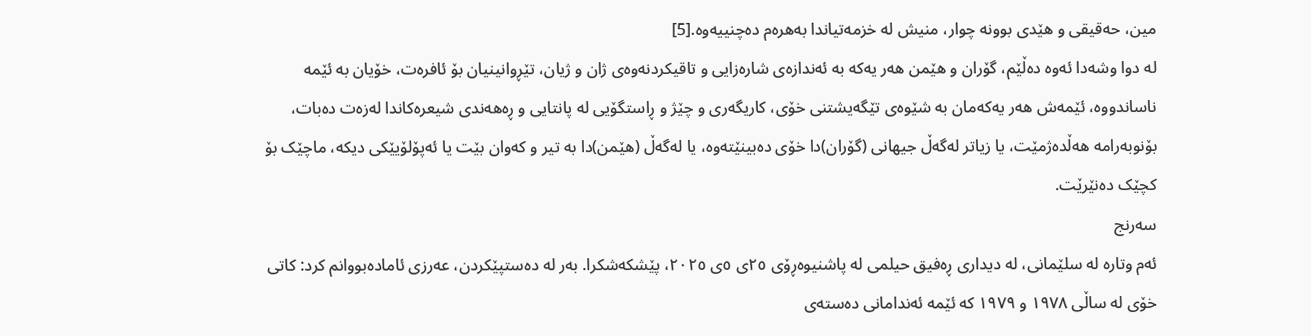مین، حەقیقی و هێدی بوونە چوار، منیش لە خزمەتیاندا بەهرەم دەچنییەوە.[5]
لە دوا وشەدا ئەوە دەڵێم، گۆران و هێمن هەر یەکە بە ئەندازەی شارەزایی و تاقیکردنەوەی ژان و ژیان، تێڕوانینیان بۆ ئافرەت، خۆیان بە ئێمە ناساندووە، ئێمەش هەر یەکەمان بە شێوەی تێگەیشتنی خۆی، کاریگەری و چێژ و ڕاستگۆیی لە پانتایی و ڕەهەندی شیعرەکاندا لەزەت دەبات، بۆنوبەرامە هەڵدەژمێت، یا زیاتر لەگەڵ جیهانی (گۆران)دا خۆی دەبینێتەوە، یا لەگەڵ (هێمن)دا بە تیر و کەوان بێت یا ئەپۆلۆیێکی دیکە، ماچێک بۆ کچێک دەنێرێت.
سەرنج
ئەم وتارە لە سلێمانی، لە دیداری ڕەفیق حیلمی لە پاشنیوەڕۆی ٢٥ی ٥ی ٢٠٢٥، پێشکەشکرا. بەر لە دەستپێکردن، عەرزی ئامادەبووانم کرد: کاتی خۆی لە ساڵی ١٩٧٨ و ١٩٧٩ کە ئێمە ئەندامانی دەستەی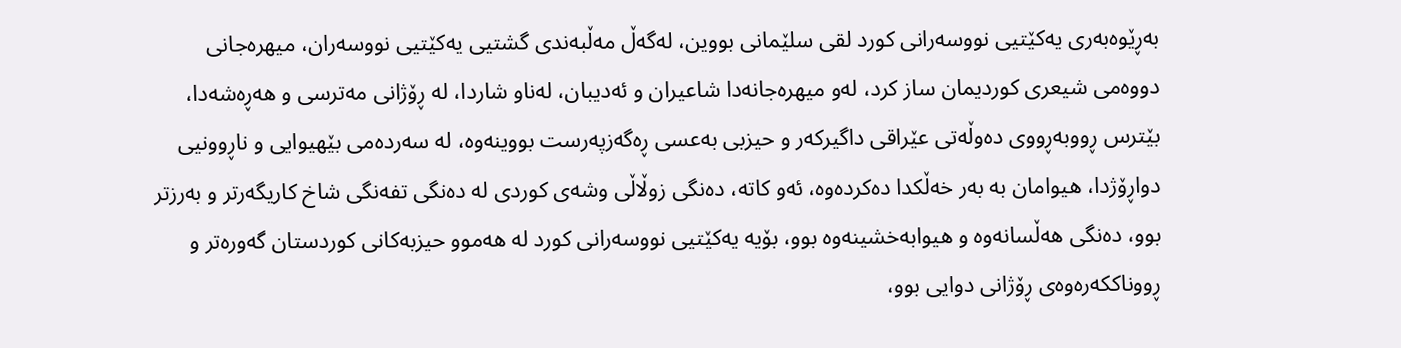بەڕێوەبەری یەکێتیی نووسەرانی کورد لقی سلێمانی بووین، لەگەڵ مەڵبەندی گشتیی یەکێتیی نووسەران، میهرەجانی دووەمی شیعری کوردیمان ساز کرد، لەو میهرەجانەدا شاعیران و ئەدیبان، لەناو شاردا، لە ڕۆژانی مەترسی و هەڕەشەدا، بێترس ڕووبەڕووی دەوڵەتی عێراقی داگیرکەر و حیزبی بەعسی ڕەگەزپەرست بووینەوە، لە سەردەمی بێهیوایی و ناڕوونیی دواڕۆژدا، هیوامان بە بەر خەڵکدا دەکردەوە، ئەو کاتە، دەنگی زوڵاڵی وشەی کوردی لە دەنگی تفەنگی شاخ کاریگەرتر و بەرزتر بوو، دەنگی هەڵسانەوە و هیوابەخشینەوە بوو، بۆیە یەکێتیی نووسەرانی کورد لە هەموو حیزبەکانی کوردستان گەورەتر و ڕووناککەرەوەی ڕۆژانی دوایی بوو،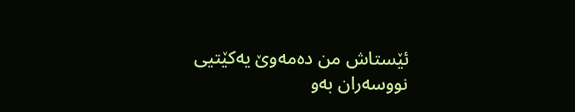ئێستاش من دەمەوێ یەکێتیی نووسەران بەو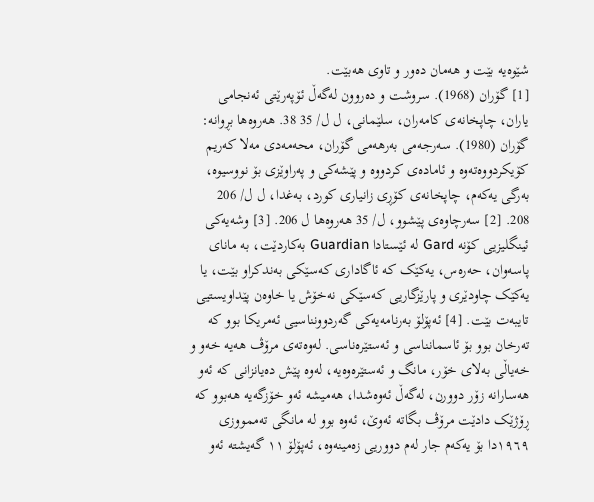شێوەیە بێت و هەمان دەور و تاوی هەبێت.
[1] گۆران (1968). سروشت و دەروون لەگەڵ ئۆپەرێتی ئەنجامی یاران، چاپخانەی کامەران، سلێمانی، ل ل/ 35 38. هەروەها بڕوانە: گۆران (1980). سەرجەمی بەرهەمی گۆران، محەمەدی مەلا کەریم کۆیکردووەتەوە و ئامادەی کردووە و پێشەکی و پەراوێزی بۆ نووسیوە، بەرگی یەکەم، چاپخانەی کۆڕی زانیاری کورد، بەغدا، ل ل/ 206 208. [2] سەرچاوەی پێشوو، ل/ 35 هەروەها ل 206. [3] وشەیەکی ئینگلیزیی کۆنە Gard لە ئێستادا Guardian بەکاردێت، بە مانای پاسەوان، حەرەس، یەکێک کە ئاگاداری کەسێکی بەندکراو بێت، یا یەکێک چاودێری و پارێزگاریی کەسێکی نەخۆش یا خاوەن پێداویستیی تایبەت بێت. [4] ئەپۆلۆ بەرنامەیەکی گەردوونناسیی ئەمریکا بوو کە تەرخان بوو بۆ ئاسمانناسی و ئەستێرەناسی. لەوەتەی مرۆڤ هەیە خەو و خەیاڵی بەلای خۆر، مانگ و ئەستێرەوەیە، لەوە پێش دەیانزانی کە ئەو هەسارانە زۆر دوورن، لەگەڵ ئەوەشدا، هەمیشە ئەو خۆزگەیە هەبوو کە ڕۆژێک دادێت مرۆڤ بگاتە ئەوێ، ئەوە بوو لە مانگی تەممووزی ١٩٦٩دا بۆ یەکەم جار لەم دووریی زەمینەوە، ئەپۆلۆ ١١ گەیشتە ئەو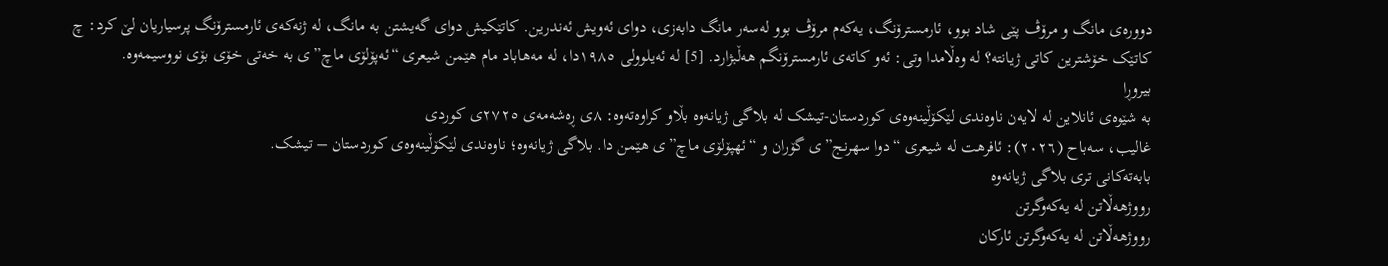دوورەی مانگ و مرۆڤ پێی شاد بوو، ئارمسترۆنگ، یەکەم مرۆڤ بوو لەسەر مانگ دابەزی، دوای ئەویش ئەندرین. کاتێکیش دوای گەیشتن بە مانگ، لە ژنەکەی ئارمسترۆنگ پرسیاریان لێ کرد: چ کاتێک خۆشترین کاتی ژیانتە؟ لە وەڵامدا وتی: ئەو کاتەی ئارمسترۆنگم هەڵبژارد. [5] لە ئەیلوولی ١٩٨٥دا، لە مەهاباد مام هێمن شیعری “ئەپۆلۆی ماچ”ی بە خەتی خۆی بۆی نووسیمەوە.
بیروڕا
بە شێوەی ئانلاین لە لایەن ناوەندی لێکۆڵینەوەی کوردستان-تیشک لە بلاگی ژیانەوە بڵاو کراوەتەوە: ٨ی ڕەشەمەی ٢٧٢٥ی کوردی
غالیب، سەباح (٢٠٢٦): ئافرهت له شیعری “دوا سهرنج”ی گۆران و “ئهپۆلۆی ماچ”ی هێمن دا. بلاگی ژیانەوە؛ ناوەندی لێکۆڵینەوەی کوردستان – تیشک.
بابەتەکانی تری بلاگی ژیانەوە
رووژهەڵاتن لە یەکەوگرتن
رووژهەڵاتن لە یەکەوگرتن ئارکان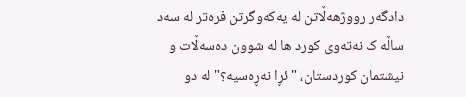دادگەر رووژهەڵاتن لە یەکەوگرتن فرەتر لە سەد ساڵە ک نەتەوی کورد ها لە شوون دەسەڵات و نیشتمان کوردستان، "ئڕا نەڕەسیە؟" لە دو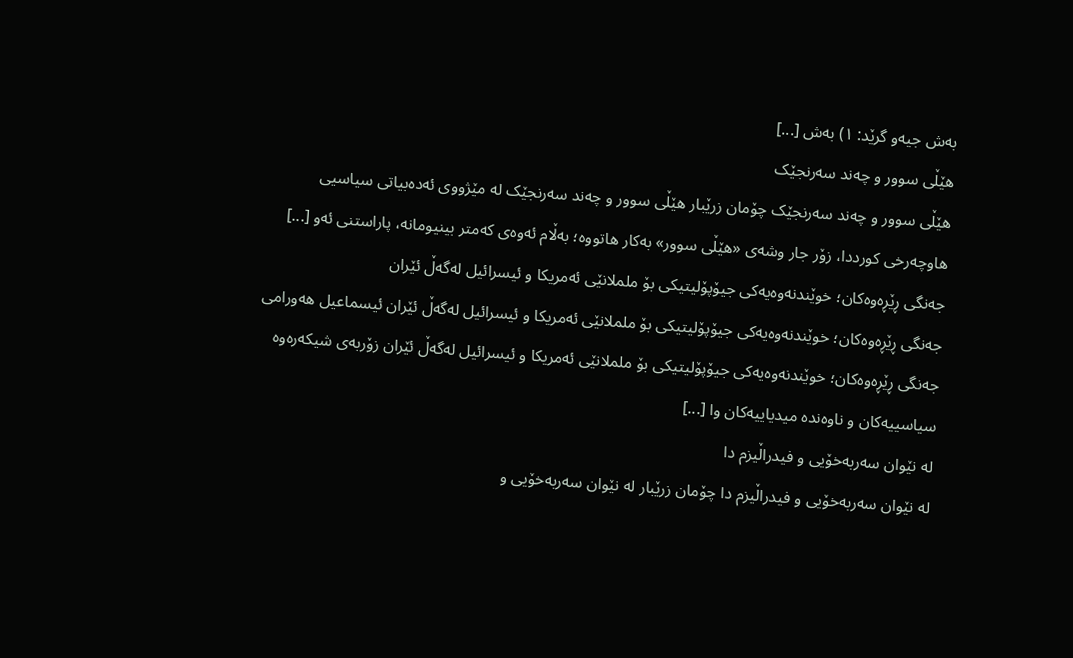بەش جیەو گرێد: ١) بەش [...]
هێڵی سوور و چەند سەرنجێک
هێڵی سوور و چەند سەرنجێک چۆمان زرێبار هێڵی سوور و چەند سەرنجێک لە مێژووی ئەدەبیاتی سیاسیی هاوچەرخی کورددا، زۆر جار وشەی «هێڵی سوور» بەکار هاتووە؛ بەڵام ئەوەی کەمتر بینیومانە، پاراستنی ئەو [...]
جەنگی ڕێڕەوەکان؛ خوێندنەوەیەکی جیۆپۆلیتیکی بۆ ململانێی ئەمریکا و ئیسرائیل لەگەڵ ئێران
جەنگی ڕێڕەوەکان؛ خوێندنەوەیەکی جیۆپۆلیتیکی بۆ ململانێی ئەمریکا و ئیسرائیل لەگەڵ ئێران ئیسماعیل هەورامی جەنگی ڕێڕەوەکان؛ خوێندنەوەیەکی جیۆپۆلیتیکی بۆ ململانێی ئەمریکا و ئیسرائیل لەگەڵ ئێران زۆربەی شیکەرەوە سیاسییەکان و ناوەندە میدیاییەکان وا [...]
لە نێوان سەربەخۆیی و فیدراڵیزم دا
لە نێوان سەربەخۆیی و فیدراڵیزم دا چۆمان زرێبار لە نێوان سەربەخۆیی و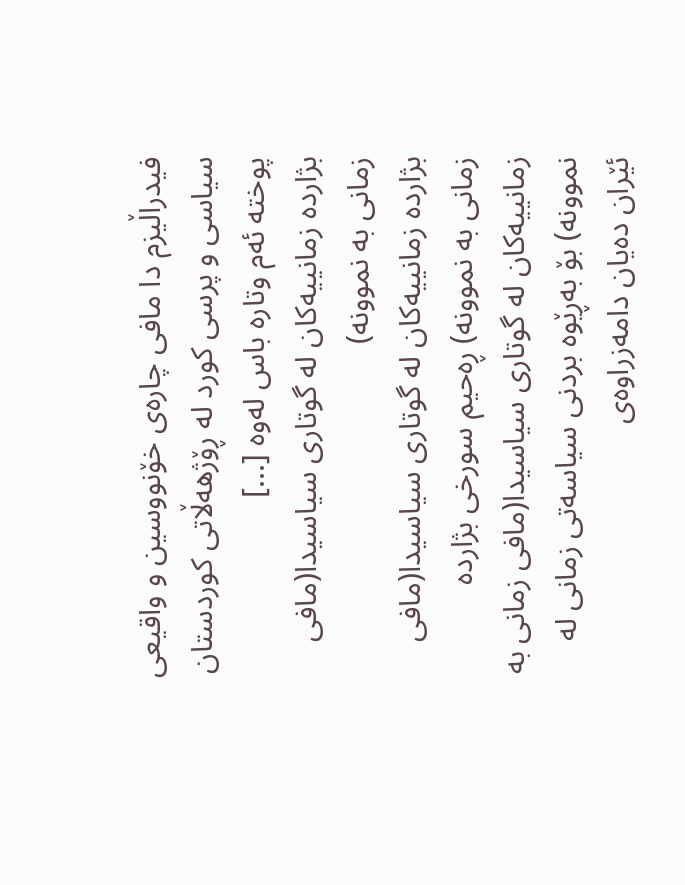فیدراڵیزم دا مافی چارەی خۆنووسین و واقیعی سیاسی و پرسی کورد لە ڕۆژهەڵاتی کوردستان پوختە ئەم وتارە باس لەوە [...]
بژاردە زمانییەکان لە گوتاری سیاسیدا(مافی زمانی بە نموونە)
بژاردە زمانییەکان لە گوتاری سیاسیدا(مافی زمانی بە نموونە) ڕەحیم سورخی بژاردە زمانییەکان لە گوتاری سیاسیدا(مافی زمانی بە نموونە) بۆ بەڕێوە بردنی سیاسەتی زمانی لە ئێران دەیان دامەزراوەی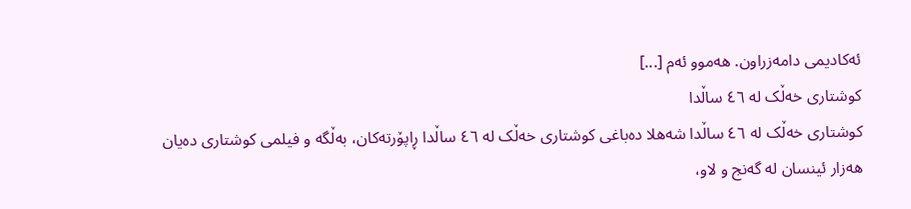ئەکادیمی دامەزراون. هەموو ئەم [...]
کوشتاری خەڵک لە ٤٦ ساڵدا
کوشتاری خەڵک لە ٤٦ ساڵدا شەهلا دەباغی کوشتاری خەڵک لە ٤٦ ساڵدا ڕاپۆرتەکان، بەڵگە و فیلمی کوشتاری دەیان هەزار ئینسان لە گەنج و لاو،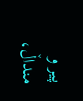پیر و منداڵ،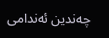چەندین ئەندامی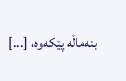بنەماڵە پێکەوە، [...]